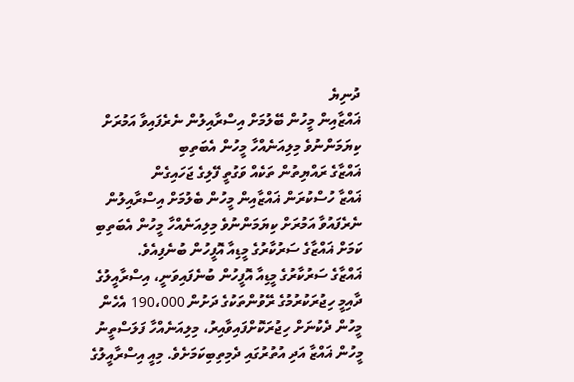ދުނިޔެ
ޣައްޒާއިން މީހުން ބޭލުމަށް އިސްރާއިލުން ނެރެފައިވާ އަމުރަށް ކިޔަމަންނުވެ މިލިއަނެއްހާ މީހުން އެބަތިބި
ޣައްޒާގެ ރައްޔިތުން ތަކެއް ވަގުތީ ފޭލިގެ ޖަހައިގެން
ޣައްޒާ ހުސްކުރަން ޣައްޒާއިން މީހުން ބެލުމަށް އިސްރާއިލުން ނެރެފައުވާ އަމުރަށް ކިޔަމަންނުވެ މިލިއަނެއްހާ މީހުން އެބަތިބި ކަމަށް ޣައްޒާގެ ސަރުކާރުގެ މީޑިއާ އޮފީހުން ބުނެފިއެވެ.
ޣައްޒާގެ ސަރުކާރުގެ މީޑިއާ އޮފީހުން ބުނެފައިވަނީ، އިސްރާއީލުގެ ދާއިމީ ހިޖުރަކުރުމުގެ ރޭވުންތަކުގެ ދަށުން 190،000 އެހެން މީހުން ދެކުނަށް ހިޖުރަކޮށްފައިވާއިރު، މިލިއަނެއްހާ ފަލަސްތީނު މީހުން ޣައްޒާ އަދި އުތުރުގައި ދެމިތިބިކަމަށެވެ. މިއީ އިސްރާއީލުގެ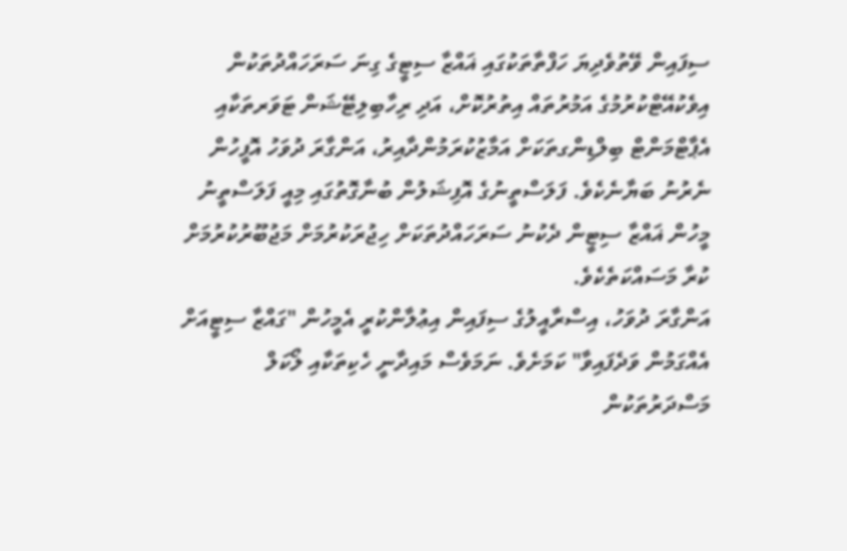ސިފައިން ވޭތުވެދިޔަ ހަފްތާތަކުގައި ޣައްޒާ ސިޓީގެ ގިނަ ސަރަހައްދުތަކުން އިވެކުއޭޓްކުރުމުގެ އަމުރުތައް އިތުރުކޮށް، އަދި ރިހާބިލިޓޭޝަން ޓަވަރތަކާއި އެޕާޓްމަންޓް ބިލްޑިންގތަކަށް އަމާޒުކުރަމުންދާއިރު، އަންގާރަ ދުވަހު އޮފީހުން ނެރުނު ބަޔާނެކެވެ. ފަލަސްތީނުގެ އޮފިޝަލުން ބުނާގޮތުގައި މިއީ ފަލަސްތީނު މީހުން ޣައްޒާ ސިޓީން ދެކުނު ސަރަހައްދުތަކަށް ހިޖުރަކުރުމަށް މަޖުބޫރުކުރުމަށް ކުރާ މަސައްކަތެކެވެ.
އަންގާރަ ދުވަހު، އިސްރާއީލުގެ ސިފައިން އިޢުލާންކުރީ އެމީހުން "ގައްޒާ ސިޓީއަށް އެއްގަމުން ވަދެފައިވާ" ކަމަށެވެ. ނަމަވެސް މައިދާނީ ހެކިތަކާއި ލޯކަލް މަސްދަރުތަކުން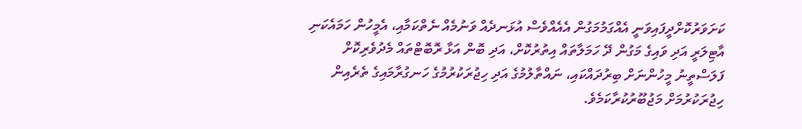ކަށަވަރުކޮށްދީފައިވަނީ އެއްގަމުމަގުން އެއެއްވެސް އުޅަނދެއް ވަނުމެއް ނެތްކަމާއި، އެމީހުން ހަމައެކަނި އާޓިލަރީ އަދި ވައިގެ މަގުން ދޭ ހަމަލާތައް އިތުރުކޮށް، އަދި ބޮން އަޅާ ރޮބޮޓްތައް މެދުވެރިކޮށް ފަލަސްތީނު މީހުންނަށް ބިރުދައްކައި، ނައްތާލުމުގެ އަދި ހިޖުރަކުރުމުގެ ހަނގުރާމައިގެ ތެރެއިން ހިޖުރަކުރުމަށް މަޖުބޫރުކުރާކަމެވެ.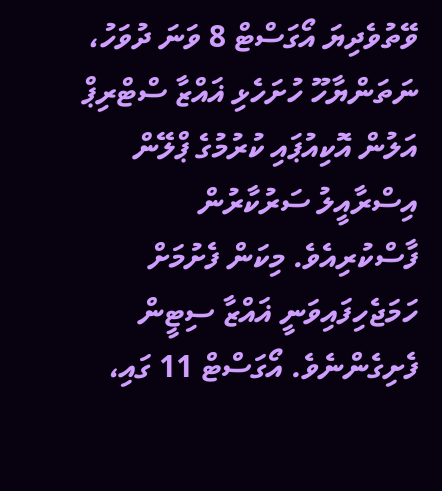ވޭތުވެދިޔަ އޯގަސްޓް 8 ވަނަ ދުވަހު، ނަތަންޔާހޫ ހުށަހެޅި ޣައްޒާ ސްޓްރިޕް އަލުން އޮކިއުޕައި ކުރުމުގެ ޕްލޭން އިސްރާއީލު ސަރުކާރުން ފާސްކުރިއެވެ. މިކަން ފެށުމަށް ހަމަޖެހިފައިވަނީ ޣައްޒާ ސިޓީން ފެށިގެންނެވެ. އޯގަސްޓް 11 ގައި،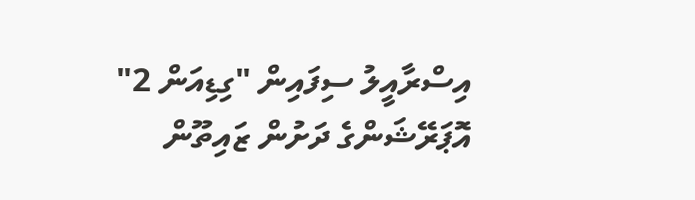އިސްރާއީލު ސިފައިން "ގިޑިއަން 2" އޮޕަރޭޝަންގެ ދަށުން ޒައިތޫން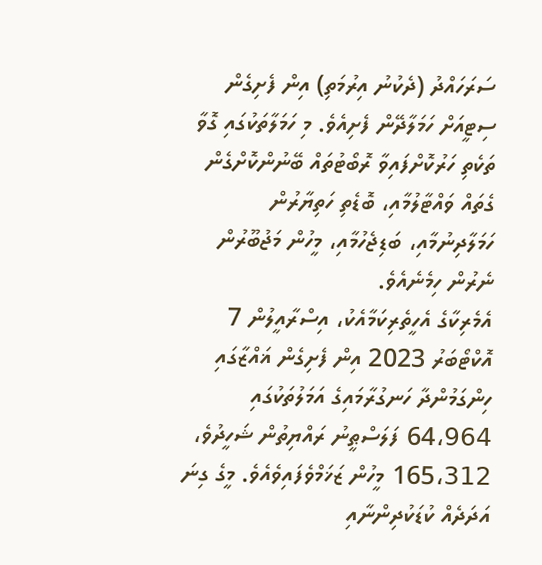ސަރަހައްދު (ދެކުނު އިރުމަތި) އިން ފެށިގެން ސިޓީއަށް ހަމަލާދޭން ފެށިއެވެ. މި ހަމަލާތަކުގައި ގޮވާ ތަކެތި ހަރުކޮށްފައިވާ ރޮބޯޓުތައް ބޭނުންކޮށްގެން ގެތައް ވައްޓާލުމާއި، ބޮޑެތި ހަތިޔާރުން ހަމަލާދިނުމާއި، ބަޑިޖެހުމާއި، މީހުން މަޖުބޫރުން ނެރުން ހިމެނެއެވެ.
އެމެރިކާގެ އެހީތެރިކަމާއެކު، އިސްރާއީލުން 7 އޮކްޓޯބަރު 2023 އިން ފެށިގެން ޣައްޒާގައި ހިންގަމުންދާ ހަނގުރާމައިގެ އަމަލުތަކުގައި 64،964 ފަލަސްޠީނު ރައްޔިތުން ޝަހީދުވެ، 165،312 މީހުން ޒަޚަމްވެފައިވެއެވެ. މީގެ ގިނަ އަދަދެއް ކުޑަކުދިންނާއި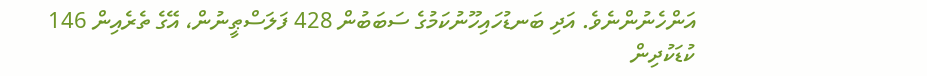އަންހެނުންނެވެ. އަދި ބަނޑުހައިހޫނުކަމުގެ ސަބަބުން 428 ފަލަސްޠީނުން، އޭގެ ތެރެއިން 146 ކުޑަކުދިން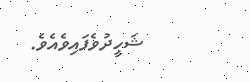ޝަހީދުވެފައިވެއެވެ.